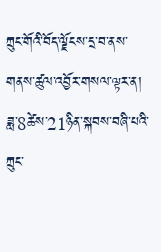ཀྲུང་གོའི་བོད་ལྗོངས་དྲ་བ་ནས་གནས་ཚུལ་འབྱོར་གསལ་ལྟར་ན། ཟླ་8ཚེས་21ཉིན་སྐབས་བཞི་པའི་ཀྲུང་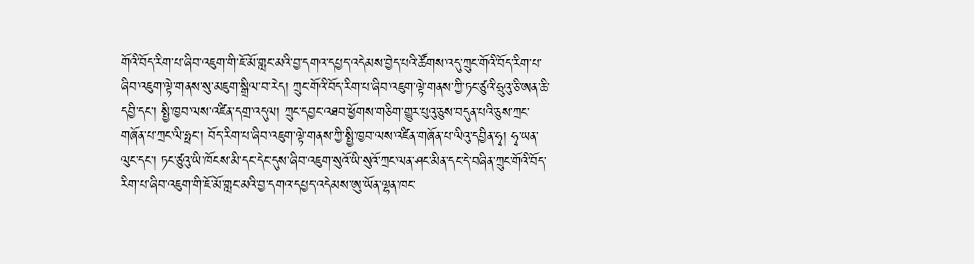གོའི་བོད་རིག་པ་ཞིབ་འཇུག་གི་ཇོ་མོ་གླང་མའི་བྱ་དགའ་དཔྱད་འདེམས་བྱེད་པའི་ཚོགས་འདུ་ཀྲུང་གོའི་བོད་རིག་པ་ཞིབ་འཇུག་ལྟེ་གནས་སུ་མཇུག་སྒྲིལ་བ་རེད། ཀྲུང་གོའི་བོད་རིག་པ་ཞིབ་འཇུག་ལྟེ་གནས་ཀྱི་ཏང་ཙུའི་ཧྲུའུ་ཅི་ཨན་ཆི་དབྱི་དང་། སྤྱི་ཁྱབ་ལས་འཛིན་དགྲ་འདུལ། ཀྲུང་དབྱང་འཐབ་ཕྱོགས་གཅིག་གྱུར་པུའུ་ཅུས་བདུན་པའི་ཅུས་ཀྲང་གཞོན་པ་ཀྲང་ལི་ཧྥང་། བོད་རིག་པ་ཞིབ་འཇུག་ལྟེ་གནས་ཀྱི་སྤྱི་ཁྱབ་ལས་འཛིན་གཞོན་པ་ལིའུ་དབྱིན་ཧྭ། ཧྭ་ཡན་ལུང་དང་། ཏང་ཙུའུ་ཡི་ཁོངས་མི་དང་དེང་དུས་ཞིབ་འཇུག་སུའོ་ཡི་སུའོ་ཀྲང་ལན་ཤང་མིན་དང་དེ་བཞིན་ཀྲུང་གོའི་བོད་རིག་པ་ཞིབ་འཇུག་གི་ཇོ་མོ་གླང་མའི་བྱ་དགའ་དཔྱད་འདེམས་ཨུ་ཡོན་ལྷན་ཁང་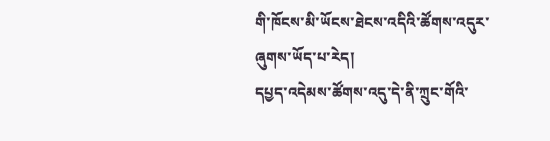གི་ཁོངས་མི་ཡོངས་ཐེངས་འདིའི་ཚོགས་འདུར་ཞུགས་ཡོད་པ་རེད།
དཔྱད་འདེམས་ཚོགས་འདུ་དེ་ནི་ཀྲུང་གོའི་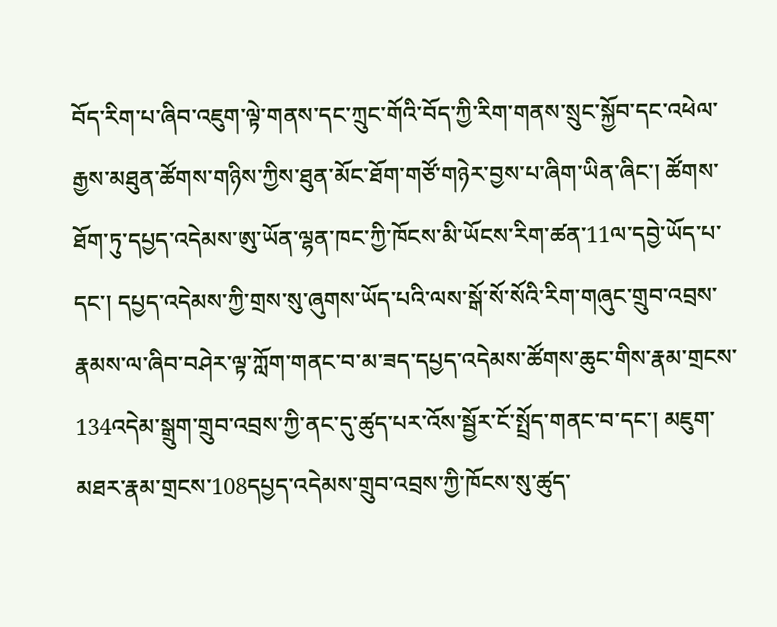བོད་རིག་པ་ཞིབ་འཇུག་ལྟེ་གནས་དང་ཀྲུང་གོའི་བོད་ཀྱི་རིག་གནས་སྲུང་སྐྱོབ་དང་འཕེལ་རྒྱས་མཐུན་ཚོགས་གཉིས་ཀྱིས་ཐུན་མོང་ཐོག་གཙོ་གཉེར་བྱས་པ་ཞིག་ཡིན་ཞིང་། ཚོགས་ཐོག་ཏུ་དཔྱད་འདེམས་ཨུ་ཡོན་ལྷན་ཁང་ཀྱི་ཁོངས་མི་ཡོངས་རིག་ཚན་11ལ་དབྱེ་ཡོད་པ་དང་། དཔྱད་འདེམས་ཀྱི་གྲས་སུ་ཞུགས་ཡོད་པའི་ལས་སྒོ་སོ་སོའི་རིག་གཞུང་གྲུབ་འབྲས་རྣམས་ལ་ཞིབ་བཤེར་ལྟ་ཀློག་གནང་བ་མ་ཟད་དཔྱད་འདེམས་ཚོགས་ཆུང་གིས་རྣམ་གྲངས་134འདེམ་སྒྲུག་གྲུབ་འབྲས་ཀྱི་ནང་དུ་ཚུད་པར་འོས་སྦྱོར་ངོ་སྤྲོད་གནང་བ་དང་། མཇུག་མཐར་རྣམ་གྲངས་108དཔྱད་འདེམས་གྲུབ་འབྲས་ཀྱི་ཁོངས་སུ་ཚུད་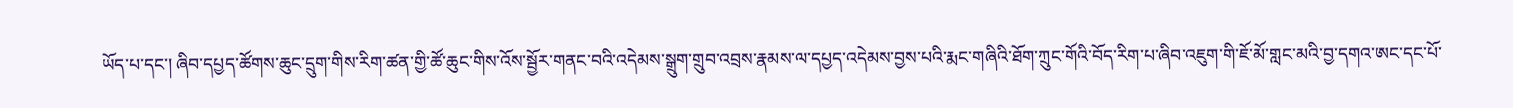ཡོད་པ་དང་། ཞིབ་དཔྱད་ཚོགས་ཆུང་དྲུག་གིས་རིག་ཚན་གྱི་ཚོ་ཆུང་གིས་འོས་སྦྱོར་གནང་བའི་འདེམས་སྒྲུག་གྲུབ་འབྲས་རྣམས་ལ་དཔྱད་འདེམས་བྱས་པའི་རྨང་གཞིའི་ཐོག་ཀྲུང་གོའི་བོད་རིག་པ་ཞིབ་འཇུག་གི་ཇོ་མོ་གླང་མའི་བྱ་དགའ་ཨང་དང་པོ་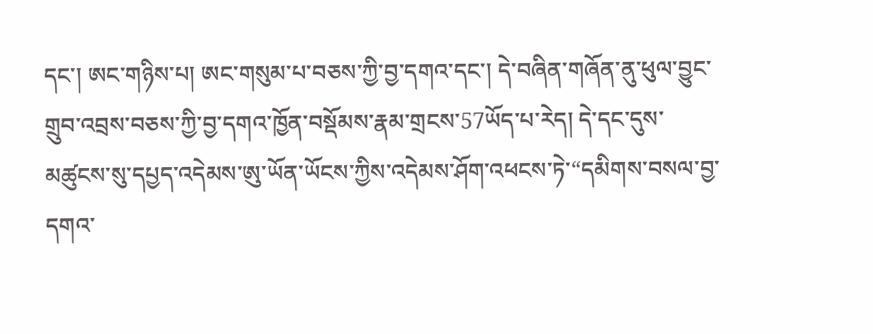དང་། ཨང་གཉིས་པ། ཨང་གསུམ་པ་བཅས་ཀྱི་བྱ་དགའ་དང་། དེ་བཞིན་གཞོན་ནུ་ཕུལ་བྱུང་གྲུབ་འབྲས་བཅས་ཀྱི་བྱ་དགའ་ཁྱོན་བསྡོམས་རྣམ་གྲངས་57ཡོད་པ་རེད། དེ་དང་དུས་མཚུངས་སུ་དཔྱད་འདེམས་ཨུ་ཡོན་ཡོངས་ཀྱིས་འདེམས་ཤོག་འཕངས་ཏེ་“དམིགས་བསལ་བྱ་དགའ་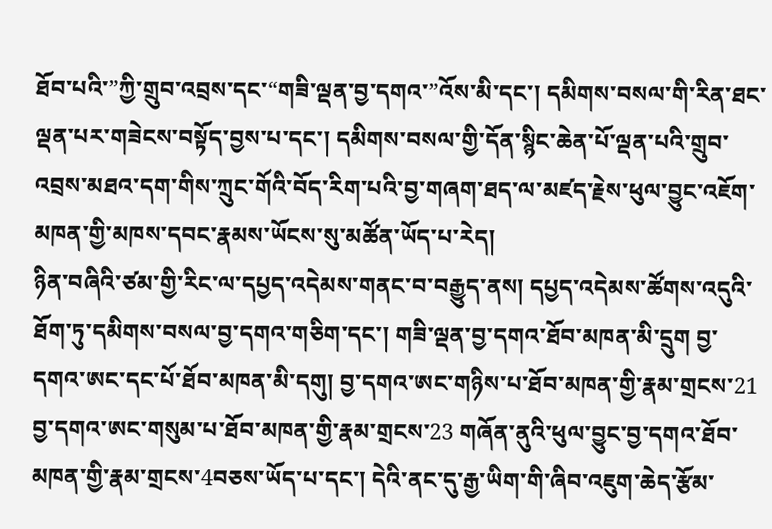ཐོབ་པའི་”ཀྱི་གྲུབ་འབྲས་དང་“གཟི་ལྡན་བྱ་དགའ་”འོས་མི་དང་། དམིགས་བསལ་གི་རིན་ཐང་ལྡན་པར་གཟེངས་བསྟོད་བྱས་པ་དང་། དམིགས་བསལ་གྱི་དོན་སྙིང་ཆེན་པོ་ལྡན་པའི་གྲུབ་འབྲས་མཐའ་དག་གིས་ཀྲུང་གོའི་བོད་རིག་པའི་བྱ་གཞག་ཐད་ལ་མཛད་རྗེས་ཕུལ་བྱུང་འཇོག་མཁན་གྱི་མཁས་དབང་རྣམས་ཡོངས་སུ་མཚོན་ཡོད་པ་རེད།
ཉིན་བཞིའི་ཙམ་གྱི་རིང་ལ་དཔྱད་འདེམས་གནང་བ་བརྒྱུད་ནས། དཔྱད་འདེམས་ཚོགས་འདུའི་ཐོག་ཏུ་དམིགས་བསལ་བྱ་དགའ་གཅིག་དང་། གཟི་ལྡན་བྱ་དགའ་ཐོབ་མཁན་མི་དྲུག བྱ་དགའ་ཨང་དང་པོ་ཐོབ་མཁན་མི་དགུ། བྱ་དགའ་ཨང་གཉིས་པ་ཐོབ་མཁན་གྱི་རྣམ་གྲངས་21 བྱ་དགའ་ཨང་གསུམ་པ་ཐོབ་མཁན་གྱི་རྣམ་གྲངས་23 གཞོན་ནུའི་ཕུལ་བྱུང་བྱ་དགའ་ཐོབ་མཁན་གྱི་རྣམ་གྲངས་4བཅས་ཡོད་པ་དང་། དེའི་ནང་དུ་རྒྱ་ཡིག་གི་ཞིབ་འཇུག་ཆེད་རྩོམ་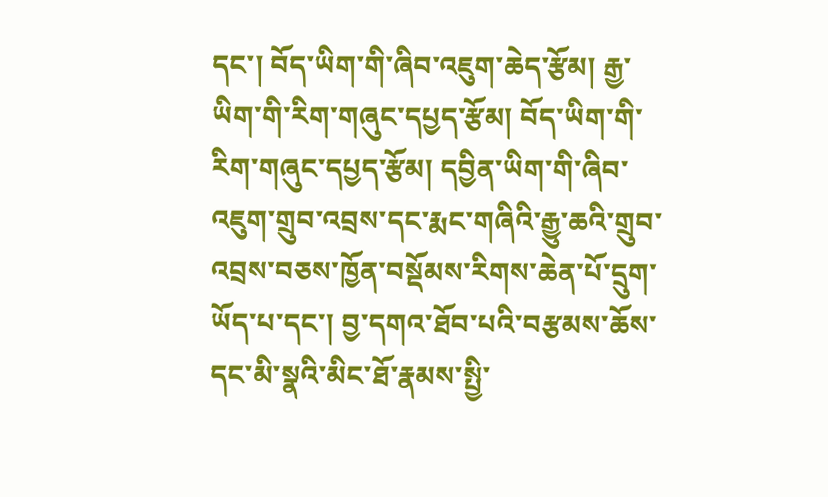དང་། བོད་ཡིག་གི་ཞིབ་འཇུག་ཆེད་རྩོམ། རྒྱ་ཡིག་གི་རིག་གཞུང་དཔྱད་རྩོམ། བོད་ཡིག་གི་རིག་གཞུང་དཔྱད་རྩོམ། དབྱིན་ཡིག་གི་ཞིབ་འཇུག་གྲུབ་འབྲས་དང་རྨང་གཞིའི་རྒྱུ་ཆའི་གྲུབ་འབྲས་བཅས་ཁྱོན་བསྡོམས་རིགས་ཆེན་པོ་དྲུག་ཡོད་པ་དང་། བྱ་དགའ་ཐོབ་པའི་བརྩམས་ཆོས་དང་མི་སྣའི་མིང་ཐོ་རྣམས་སྤྱི་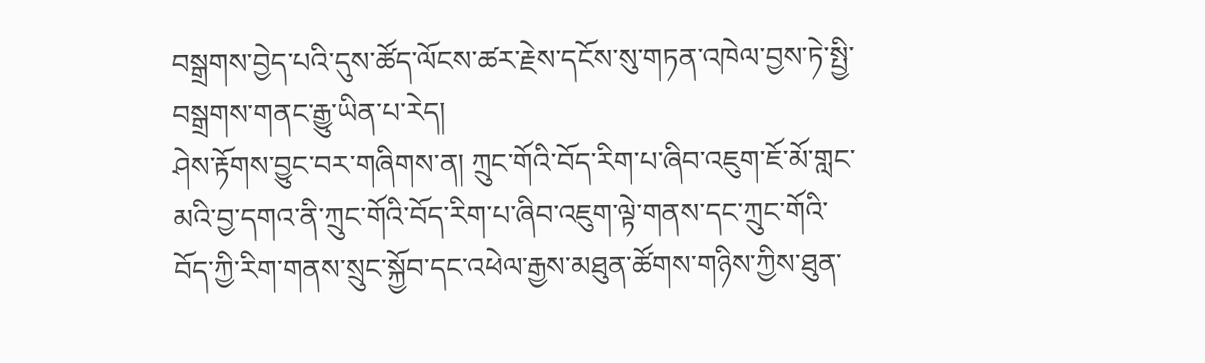བསྒྲགས་བྱེད་པའི་དུས་ཚོད་ལོངས་ཚར་རྗེས་དངོས་སུ་གཏན་འཁེལ་བྱས་ཏེ་སྤྱི་བསྒྲགས་གནང་རྒྱུ་ཡིན་པ་རེད།
ཤེས་རྟོགས་བྱུང་བར་གཞིགས་ན། ཀྲུང་གོའི་བོད་རིག་པ་ཞིབ་འཇུག་ཇོ་མོ་གླང་མའི་བྱ་དགའ་ནི་ཀྲུང་གོའི་བོད་རིག་པ་ཞིབ་འཇུག་ལྟེ་གནས་དང་ཀྲུང་གོའི་བོད་ཀྱི་རིག་གནས་སྲུང་སྐྱོབ་དང་འཕེལ་རྒྱས་མཐུན་ཚོགས་གཉིས་ཀྱིས་ཐུན་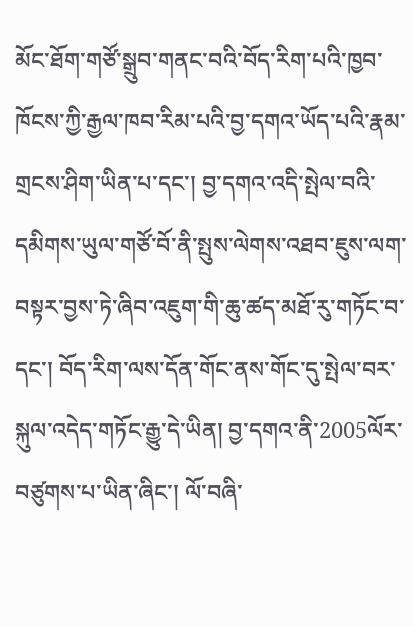མོང་ཐོག་གཙོ་སྒྲུབ་གནང་བའི་བོད་རིག་པའི་ཁྱབ་ཁོངས་ཀྱི་རྒྱལ་ཁབ་རིམ་པའི་བྱ་དགའ་ཡོད་པའི་རྣམ་གྲངས་ཤིག་ཡིན་པ་དང་། བྱ་དགའ་འདི་སྤེལ་བའི་དམིགས་ཡུལ་གཙོ་བོ་ནི་སྤུས་ལེགས་འཐབ་ཇུས་ལག་བསྟར་བྱས་ཏེ་ཞིབ་འཇུག་གི་ཆུ་ཚད་མཐོ་རུ་གཏོང་བ་དང་། བོད་རིག་ལས་དོན་གོང་ནས་གོང་དུ་སྤེལ་བར་སྐུལ་འདེད་གཏོང་རྒྱུ་དེ་ཡིན། བྱ་དགའ་ནི་2005ལོར་བཙུགས་པ་ཡིན་ཞིང་། ལོ་བཞི་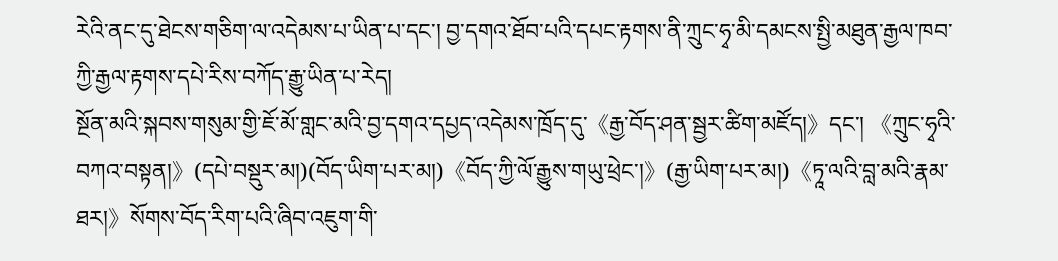རེའི་ནང་དུ་ཐེངས་གཅིག་ལ་འདེམས་པ་ཡིན་པ་དང་། བྱ་དགའ་ཐོབ་པའི་དཔང་རྟགས་ནི་ཀྲུང་ཧྭ་མི་དམངས་སྤྱི་མཐུན་རྒྱལ་ཁབ་ཀྱི་རྒྱལ་རྟགས་དཔེ་རིས་བཀོད་རྒྱུ་ཡིན་པ་རེད།
སྔོན་མའི་སྐབས་གསུམ་གྱི་ཇོ་མོ་གླང་མའི་བྱ་དགའ་དཔྱད་འདེམས་ཁྲོད་དུ་《རྒྱ་བོད་ཤན་སྦྱར་ཚིག་མཛོད།》དང་། 《ཀྲུང་ཧྭའི་བཀའ་བསྟན།》(དཔེ་བསྡུར་མ།)(བོད་ཡིག་པར་མ།)《བོད་ཀྱི་ལོ་རྒྱུས་གཡུ་ཕྲེང་།》(རྒྱ་ཡིག་པར་མ།)《ཏཱ་ལའི་བླ་མའི་རྣམ་ཐར།》སོགས་བོད་རིག་པའི་ཞིབ་འཇུག་གི་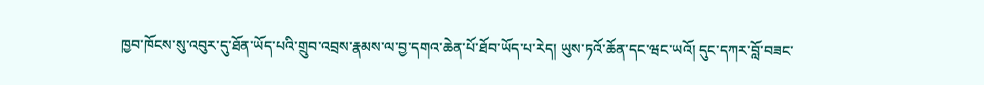ཁྱབ་ཁོངས་སུ་འབུར་དུ་ཐོན་ཡོད་པའི་གྲུབ་འབྲས་རྣམས་ལ་བྱ་དགའ་ཆེན་པོ་ཐོབ་ཡོད་པ་རེད། ཡུས་ཏའོ་ཆོན་དང་ཝང་ཡའོ། དུང་དཀར་བློ་བཟང་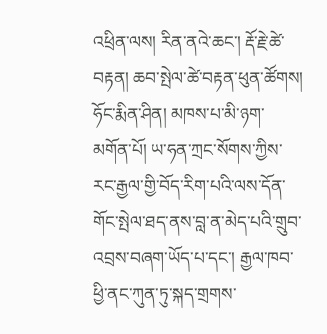འཕྲིན་ལས། རིན་ནའེ་ཆང་། རྡོ་རྗེ་ཚེ་བརྟན། ཆབ་སྤེལ་ཚེ་བརྟན་ཕུན་ཚོགས། ཧོང་རྨིན་ཤིན། མཁས་པ་མི་ཉག་མགོན་པོ། ཡ་ཧན་ཀྲང་སོགས་ཀྱིས་རང་རྒྱལ་གྱི་བོད་རིག་པའི་ལས་དོན་གོང་སྤེལ་ཐད་ནས་བླ་ན་མེད་པའི་གྲུབ་འབྲས་བཞག་ཡོད་པ་དང་། རྒྱལ་ཁབ་ཕྱི་ནང་ཀུན་ཏུ་སྐད་གྲགས་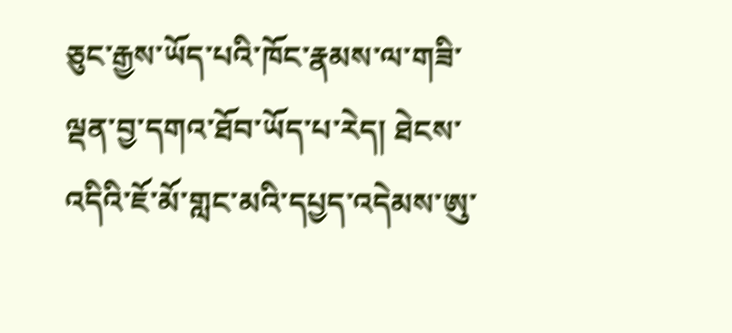ཅུང་རྒྱས་ཡོད་པའི་ཁོང་རྣམས་ལ་གཟི་ལྡན་བྱ་དགའ་ཐོབ་ཡོད་པ་རེད། ཐེངས་འདིའི་ཇོ་མོ་གླང་མའི་དཔྱད་འདེམས་ཨུ་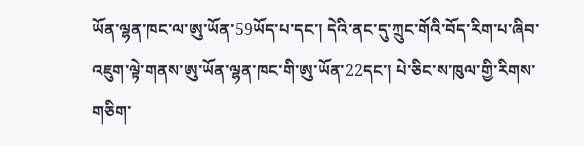ཡོན་ལྷན་ཁང་ལ་ཨུ་ཡོན་59ཡོད་པ་དང་། དེའི་ནང་དུ་ཀྲུང་གོའི་བོད་རིག་པ་ཞིབ་འཇུག་ལྟེ་གནས་ཨུ་ཡོན་ལྷན་ཁང་གི་ཨུ་ཡོན་22དང་། པེ་ཅིང་ས་ཁུལ་གྱི་རིགས་གཅིག་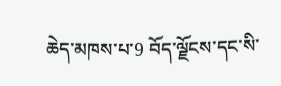ཆེད་མཁས་པ་9 བོད་ལྗོངས་དང་སི་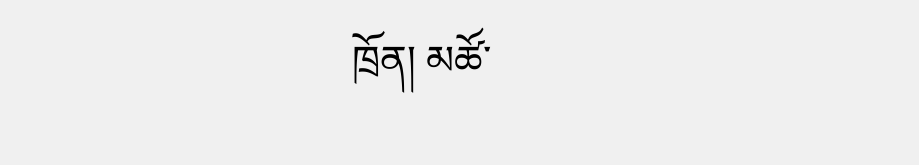ཁྲོན། མཚོ་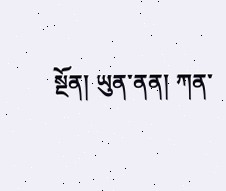སྔོན། ཡུན་ནན། ཀན་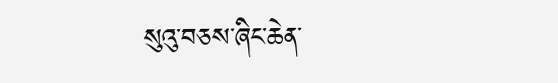སུའུ་བཅས་ཞིང་ཆེན་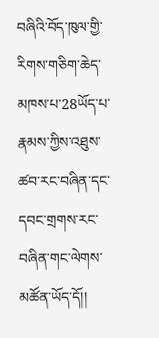བཞིའི་བོད་ཁུལ་གྱི་རིགས་གཅིག་ཆེད་མཁས་པ་28ཡོད་པ་རྣམས་ཀྱིས་འཐུས་ཚབ་རང་བཞིན་དང་དབང་གྲགས་རང་བཞིན་གང་ལེགས་མཚོན་ཡོད་དོ།།